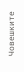Човешките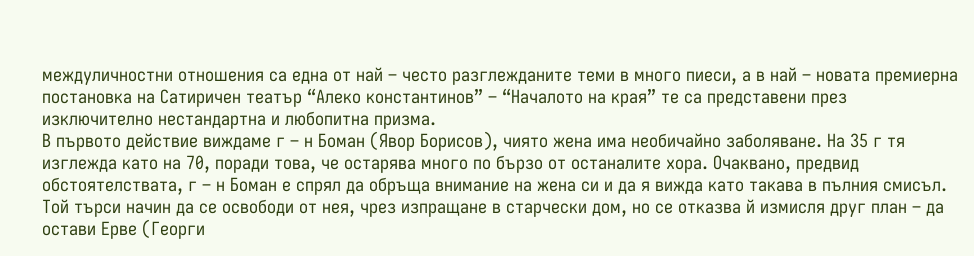междуличностни отношения са една от най – често разглежданите теми в много пиеси, а в най – новата премиерна постановка на Сатиричен театър “Алеко константинов” – “Началото на края” те са представени през изключително нестандартна и любопитна призма.
В първото действие виждаме г – н Боман (Явор Борисов), чиято жена има необичайно заболяване. На 35 г тя изглежда като на 70, поради това, че остарява много по бързо от останалите хора. Очаквано, предвид обстоятелствата, г – н Боман е спрял да обръща внимание на жена си и да я вижда като такава в пълния смисъл. Той търси начин да се освободи от нея, чрез изпращане в старчески дом, но се отказва й измисля друг план – да остави Ерве (Георги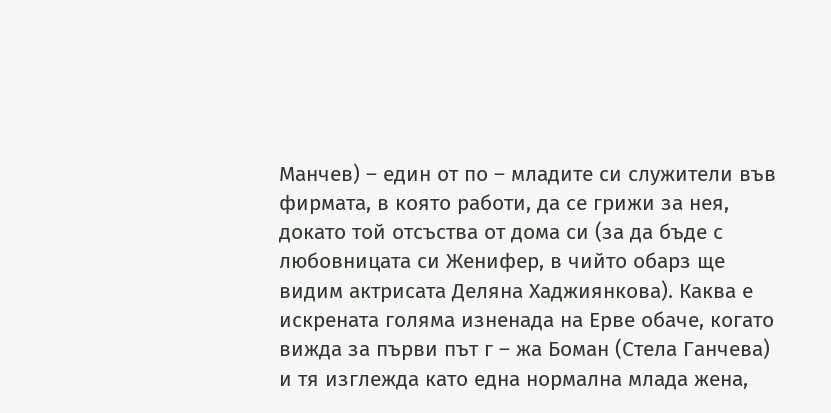Манчев) – един от по – младите си служители във фирмата, в която работи, да се грижи за нея, докато той отсъства от дома си (за да бъде с любовницата си Женифер, в чийто обарз ще видим актрисата Деляна Хаджиянкова). Каква е искрената голяма изненада на Ерве обаче, когато вижда за първи път г – жа Боман (Стела Ганчева) и тя изглежда като една нормална млада жена,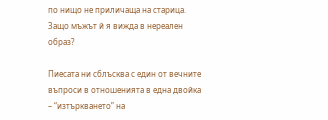по нищо не приличаща на старица. Защо мъжът й я вижда в нереален образ?

Пиесата ни сблъсква с един от вечните въпроси в отношенията в една двойка – “изтъркването” на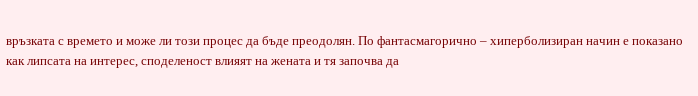връзката с времето и може ли този процес да бъде преодолян. По фантасмагорично – хиперболизиран начин е показано как липсата на интерес, споделеност влияят на жената и тя започва да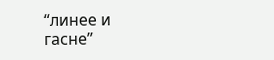“линее и гасне”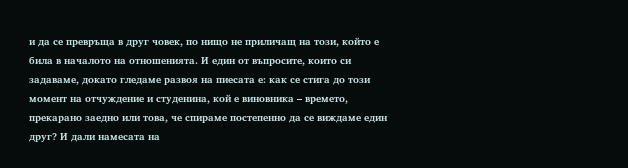и да се превръща в друг човек, по нищо не приличащ на този, който е била в началото на отношенията. И един от въпросите, които си задаваме, докато гледаме развоя на пиесата е: как се стига до този момент на отчуждение и студенина, кой е виновника – времето, прекарано заедно или това, че спираме постепенно да се виждаме един друг? И дали намесата на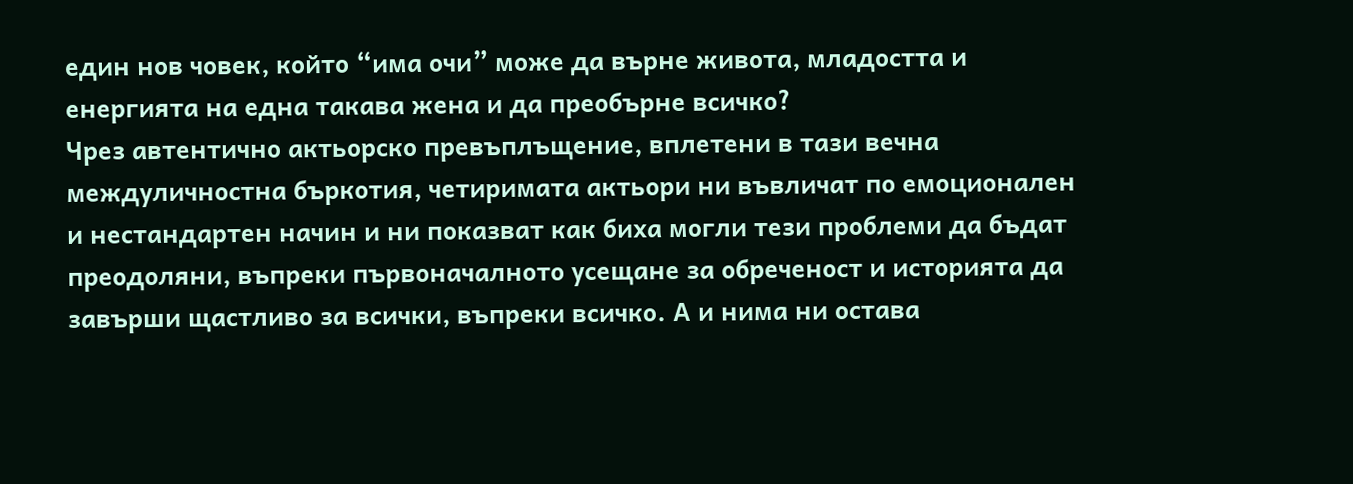един нов човек, който “има очи” може да върне живота, младостта и енергията на една такава жена и да преобърне всичко?
Чрез автентично актьорско превъплъщение, вплетени в тази вечна междуличностна бъркотия, четиримата актьори ни въвличат по емоционален и нестандартен начин и ни показват как биха могли тези проблеми да бъдат преодоляни, въпреки първоначалното усещане за обреченост и историята да завърши щастливо за всички, въпреки всичко. А и нима ни остава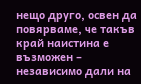нещо друго, освен да повярваме, че такъв край наистина е възможен – независимо дали на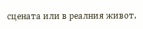сцената или в реалния живот.